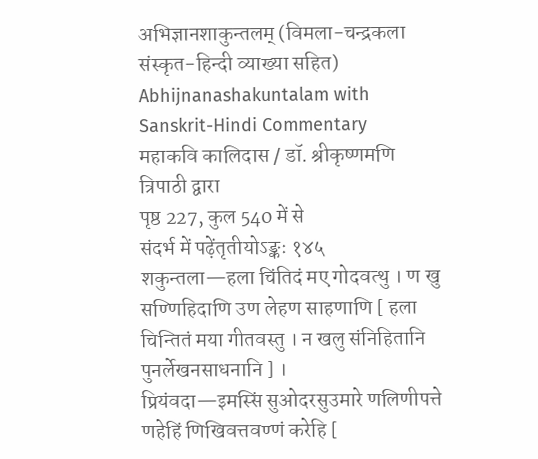अभिज्ञानशाकुन्तलम् (विमला-चन्द्रकला संस्कृत-हिन्दी व्याख्या सहित)
Abhijnanashakuntalam with Sanskrit-Hindi Commentary
महाकवि कालिदास / डॉ. श्रीकृष्णमणि त्रिपाठी द्वारा
पृष्ठ 227, कुल 540 में से
संदर्भ में पढ़ेंतृतीयोऽङ्कः १४५
शकुन्तला—हला चिंतिदं मए गोदवत्थु । ण खु सण्णिहिदाणि उण लेहण साहणाणि [ हला चिन्तितं मया गीतवस्तु । न खलु संनिहितानि पुनर्लेखनसाधनानि ] ।
प्रियंवदा—इमस्सिं सुओदरसुउमारे णलिणीपत्ते णहेहिं णिखिवत्तवण्णं करेहि [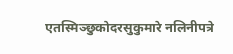एतस्मिञ्छुकोदरसुकुमारे नलिनीपत्रे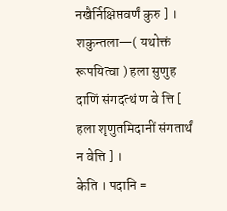नखैर्निक्षिप्तवर्णं कुरु ] ।
शकुन्तला—( यथोक्तं रूपयित्वा ) हला सुणुह दाणिं संगदत्थं ण वे त्ति [ हला शृणुतमिदानीं संगतार्थं न वेत्ति ] ।
केति । पदानि =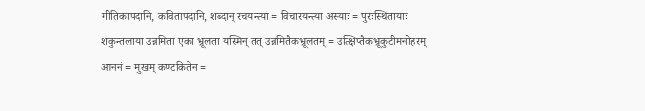गीतिकापदानि, कवितापदानि, शब्दान् रचयन्त्या = विचारयन्त्या अस्याः = पुरःस्थितायाः शकुन्तलाया उन्नमिता एका भ्रूलता यस्मिन् तत् उन्नमितैकभ्रूलतम् = उत्क्षिप्तैकभ्रूकुटीमनोहरम् आननं = मुखम् कण्टकितेन =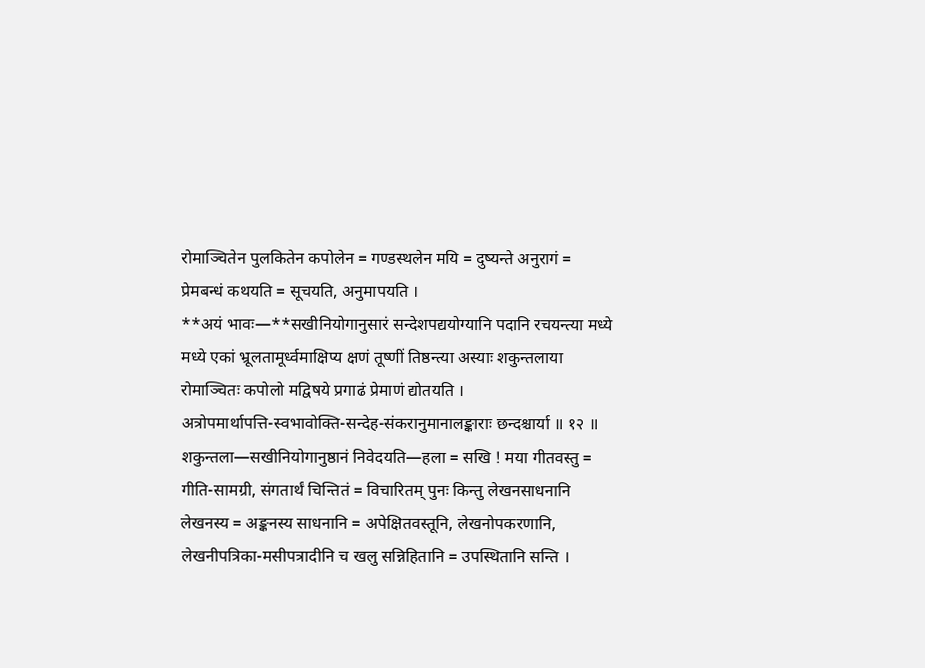रोमाञ्चितेन पुलकितेन कपोलेन = गण्डस्थलेन मयि = दुष्यन्ते अनुरागं = प्रेमबन्धं कथयति = सूचयति, अनुमापयति ।
**अयं भावः—**सखीनियोगानुसारं सन्देशपद्ययोग्यानि पदानि रचयन्त्या मध्ये मध्ये एकां भ्रूलतामूर्ध्वमाक्षिप्य क्षणं तूष्णीं तिष्ठन्त्या अस्याः शकुन्तलाया रोमाञ्चितः कपोलो मद्विषये प्रगाढं प्रेमाणं द्योतयति ।
अत्रोपमार्थापत्ति-स्वभावोक्ति-सन्देह-संकरानुमानालङ्काराः छन्दश्चार्या ॥ १२ ॥
शकुन्तला—सखीनियोगानुष्ठानं निवेदयति—हला = सखि ! मया गीतवस्तु = गीति-सामग्री, संगतार्थं चिन्तितं = विचारितम् पुनः किन्तु लेखनसाधनानि लेखनस्य = अङ्कनस्य साधनानि = अपेक्षितवस्तूनि, लेखनोपकरणानि, लेखनीपत्रिका-मसीपत्रादीनि च खलु सन्निहितानि = उपस्थितानि सन्ति ।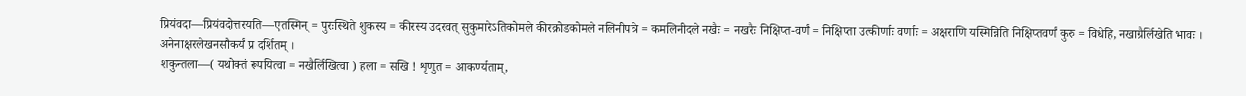प्रियंवदा—प्रियंवदोत्तरयति—एतस्मिन् = पुरःस्थिते शुकस्य = कीरस्य उदरवत् सुकुमारेऽतिकोमले कीरक्रोडकोमले नलिनीपत्रे = कमलिनीदले नखैः = नखरैः निक्षिप्त-वर्णं = निक्षिप्ता उत्कीर्णाः वर्णाः = अक्षराणि यस्मिन्निति निक्षिप्तवर्णं कुरु = विधेहि, नखाग्रैर्लिखेति भावः । अनेनाक्षरलेखनसौकर्यं प्र दर्शितम् ।
शकुन्तला—( यथोक्तं रूपयित्वा = नखैर्लिखित्वा ) हला = सखि ! शृणुत = आकर्ण्यताम्,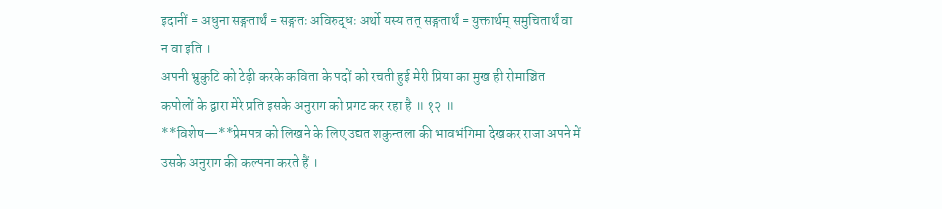इदानीं = अधुना सङ्गतार्थं = सङ्गतः अविरुद्धः अर्थो यस्य तत् सङ्गतार्थं = युक्तार्थम् समुचितार्थं वा न वा इति ।
अपनी भ्रुकुटि को टेढ़ी करके कविता के पदों को रचती हुई मेरी प्रिया का मुख ही रोमाञ्चित कपोलों के द्वारा मेरे प्रति इसके अनुराग को प्रगट कर रहा है ॥ १२ ॥
**विशेष—**प्रेमपत्र को लिखने के लिए उद्यत शकुन्तला की भावभंगिमा देखकर राजा अपने में उसके अनुराग की कल्पना करते हैं ।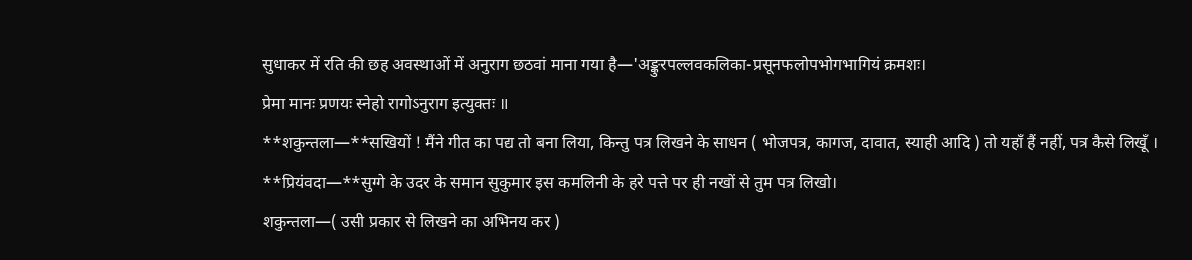सुधाकर में रति की छह अवस्थाओं में अनुराग छठवां माना गया है—'अङ्कुरपल्लवकलिका-प्रसूनफलोपभोगभागियं क्रमशः।
प्रेमा मानः प्रणयः स्नेहो रागोऽनुराग इत्युक्तः ॥
**शकुन्तला—**सखियों ! मैंने गीत का पद्य तो बना लिया, किन्तु पत्र लिखने के साधन ( भोजपत्र, कागज, दावात, स्याही आदि ) तो यहाँ हैं नहीं, पत्र कैसे लिखूँ ।
**प्रियंवदा—**सुग्गे के उदर के समान सुकुमार इस कमलिनी के हरे पत्ते पर ही नखों से तुम पत्र लिखो।
शकुन्तला—( उसी प्रकार से लिखने का अभिनय कर )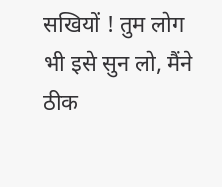सखियों ! तुम लोग भी इसे सुन लो, मैंने ठीक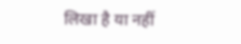लिखा है या नहीं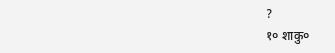?
१० शाकु०